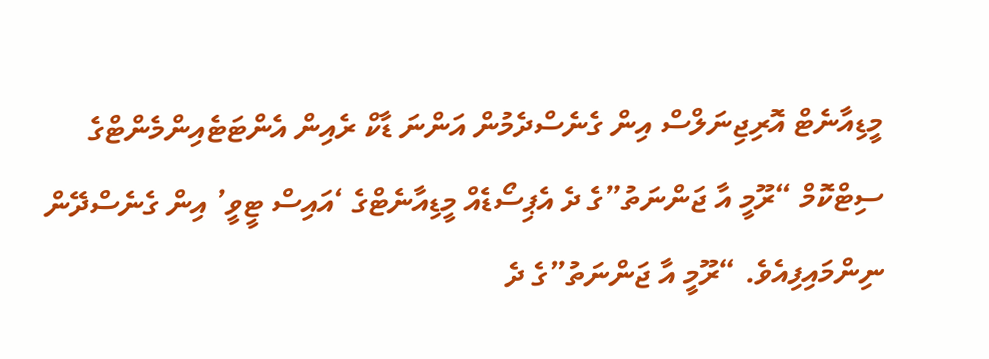މީޑިއާނެޓް އޮރިޖިނަލްސް އިން ގެނެސްދެމުން އަންނަ ޑާކް ރެއިން އެންޓަޓެއިންމެންޓްގެ ސިޓްކޮމް “ރޫމީ އާ ޖަންނަތު”ގެ ދެ އެޕިސޯޑެއް މީޑިއާނެޓްގެ ‘އައިސް ޓީވީ’ އިން ގެނެސްދޭން ނިންމައިފިއެވެ. “ރޫމީ އާ ޖަންނަތު”ގެ ދެ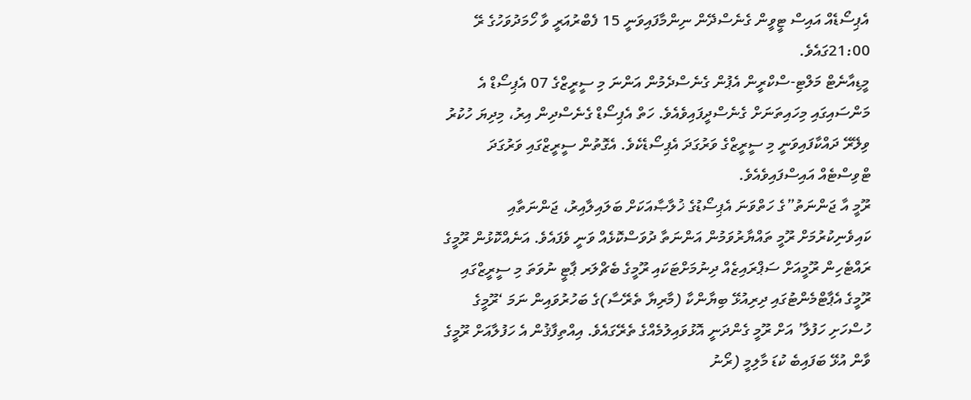އެޕިސޯޑެއް އައިސް ޓީވީން ގެނެސްދޭން ނިންމާފައިވަނީ 15 ފެބްރުއަރީ ވާ ހޯމަދުވަހުގެ ރޭ 21:00ގައެވެ.
މީޑިއާނެޓް މަލްޓި-ސްކްރީން އެޕުން ގެނެސްދެމުން އަންނަ މި ސީރީޒްގެ 07 އެޕިސޯޑް އެ މަންސައިގައި މިހައިތަނަށް ގެނެސްދީފައިވެއެވެ. ހަތް އެޕިސޯޑް ގެނެސްދިން އިރު، މިދިޔަ ހުކުރު ވިލޭރޭ ދައްކާފައިވަނީ މި ސީރީޒްގެ ވަރުގަދަ އެޕިސޯޑެކެވެ. އެގޮތުން ސީރީޒްގައި ވަރުގަދަ ޓްވިސްޓެއް އައިސްފައިވެއެވެ.
ރޫމީ އާ ޖަންނަތު”ގެ ހަތްވަނަ އެޕިސޯޑުގެ ޚުލާޞާއަކަށް ބަލައިލާއިރު، ޖަންނަތާއި ކައިވެނިކުރުމަށް ރޫމީ ތައްޔާރުވަމުން އަންނަތާ ދުވަސްކޮޅެއް ވަނީ ވެފައެވެ. އަނެއްކޮޅުން ރޫމީގެ ރައްޓެހިން ރޫމީއަށް ސަޕްރައިޒެއް ދިނުމަށްޓަކައި ރޫމީގެ ބެޗްލަރ ޕާޓީ ނުވަތަ މި ސީރީޒްގައި ރޫމީގެ އެޕާޓްމެންޓުގައި ދިރިއުޅޭ ބިޔާންކާ (މާރިޔާ ތެރޭސާ)ގެ ބަހުރުވައިން ނަމަ ‘ރޫމީގެ ހުސްހަށި ހަފުލާ’ އަށް ރޫމީ ގެންދަނީ އޮޅުވައިލުމެއްގެ ތެރޭގައެވެ. އިއްތިފާޤުން އެ ހަފުލާއަށް ރޫމީގެ ވާން އުޅޭ ބަފައިބެ ކުޑަ މާލިމީ (ރޯނު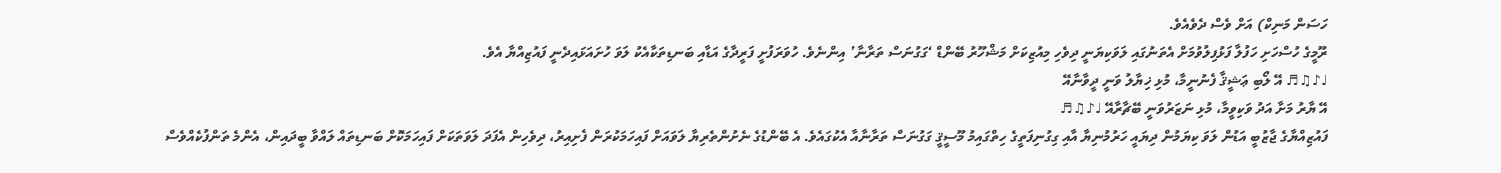ހަސަން މަނިކް) އަށް ވެސް ދެވެއެވެ.
ރޫމީގެ ހުސްހަށި ހަފުލާ ފަޅުފިލުވުމަށް އެތަނުގައި ލަވަކިޔަނީ ދިވެހި މިއުޒިކަށް މަޝްހޫރު ބޭންޑް ‘ގަގުނަސް ތަރާނާ’ އިންނެވެ. ހުވަރަފުށީ ފަރީދާގެ އަޑާއި ބަނޑިތަކާއެކު ލަވަ ހުށައަޅައިދެނީ ފައުޒިއްޔާ އެވެ.
♩♪♫♬ އޭ ލޯބި ޢަޝީޤާ ފެނުނީމާ، މުޅި ޚިޔާލު ވަނީ ދީވާނާއޭ
އޭ ޔާރު މަށާ އަދު ވަކިވީމާ، މުޅި ނަޒަރުވަނީ ބޭޗާރާއޭ ♩♪♫♬
ފައުޒިއްޔާގެ ޖާޒުބީ އަޑުން ލަވަ ކިޔަމުން ދިޔައީ ހަރުމުނިޔާ އާއި ގިގުނިފަތީގެ ހިތްގައިމު މޫސީޤީ ގަގުނަސް ތަރާނާއާ އެކުގައެވެ. އެ ބޭންޑުގެ ނެށުންތެރިޔާ ލަވައަށް ފައިހަމަކުރަން ފެށިއިރު، ދިވެހިން އެފަދަ ލަވަތަކަށް ފައިހަމަކޮށް ބަނޑިތައް ލައްވާ ބީދައިން، އެންމެ ތަންފުކެއްވެސް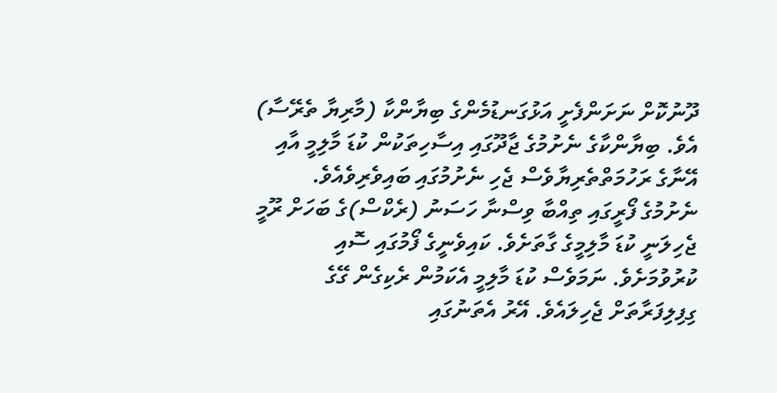ދޫނުކޮށް ނަށަންފެށީ އަޅުގަނޑުމެންގެ ބިޔާންކާ (މާރިޔާ ތެރޭސާ) އެވެ. ބިޔާންކާގެ ނެށުމުގެ ޖާދޫގައި އިސާހިތަކުން ކުޑަ މާލިމީ އާއި އޭނާގެ ރަހުމަތްތެރިޔާވެސް ޖެހި ނެށުމުގައި ބައިވެރިވެއެވެ. ނެށުމުގެ ފޯރީގައި ތިއްބާ ވިސްނާ ހަސަނު (ރެކްސް)ގެ ބަހަށް ރޫމީ ޖެހިލަނީ ކުޑަ މާލިމީގެ ގާތަށެވެ. ކައިވެނީގެ ފޯމުގައި ސޮއި ކުރުވުމަށެވެ. ނަމަވެސް ކުޑަ މާލިމީ އެކަމުން ރެކިގެން ގޭގެ ގިފިލިފަރާތަށް ޖެހިލައެވެ. އޭރު އެތަނުގައި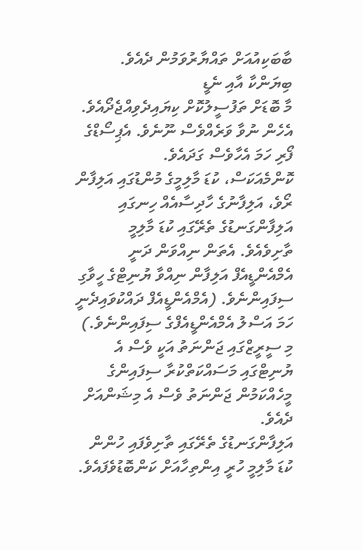ބާބަކިއުއަށް ތައްޔާރުވަމުން ދެއެވެ.
ބިޔަންކާ އާއި ނެޑީ
މާ ބޮޑަށް ތަފުސީލުކޮށް ކިޔައިދެވިއްޖެދޯއެވެ. އެހެން ނުވާ ވަރެއްވެސް ނޫނެވެ. އެޕިސޯޑްގެ ފޯރި ހަމަ އެހާވެސް ގަދައެވެ.
ކޮންމެއަކަސް، ކުޑަ މާލިމީގެ މުންޑުގައި އަލިފާން ރޯވެ، އަލިފާނުގެ ހާދިސާއެއް ހިނގައި އަލިފާންގަނޑުގެ ތެރޭގައި ކުޑަ މާލިމީ ތާށިވެއެވެ. އެތަން ނިއްވަން ދަނީ އެމްއެންޑީއެފް އަލިފާން ނިއްވާ ޔުނިޓްގެ ހީވާގި ސިފައިންނެވެ. (އެމްއެންޑީއެފް ދައްކުވައިދެނީ ހަމަ އަސްލު އެމްއެންޑީއެފްގެ ސިފައިންނެވެ.) މި ސީރީޒްގައި ޖަންނަތު އަކީ ވެސް އެ ޔުނިޓްގައި މަސައްކަތްކުރާ ސިފައިންގެ މީހެއްކަމުން ޖަންނަތު ވެސް އެ މިޝަންއަށް ދެއެވެ.
އަލިފާންގަނޑުގެ ތެރޭގައި ތާށިވެފައި ހުންން ކުޑަ މާލިމީ ހުރީ އިންތިހާއަށް ކަންބޮޑުވެފައެވެ.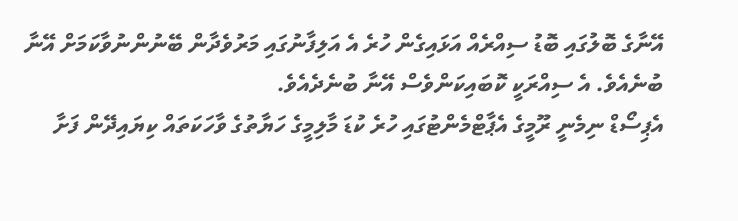އޭނާގެ ބޮލުގައި ބޮޑު ސިއްރެއް އަޅައިގެން ހުރެ އެ އަލިފާނުގައި މަރުވެދާން ބޭނުންނުވާކަމަށް އޭނާ ބުނެއެވެ. އެ ސިއްރަކީ ކޮބައިކަންވެސް އޭނާ ބުނެދެއެވެ.
އެޕިސޯޑް ނިމެނީ ރޫމީގެ އެޕާޓްމެންޓުގައި ހުރެ ކުޑަ މާލިމީގެ ހަޔާތުގެ ވާހަކަތައް ކިޔައިދޭން ފަށާ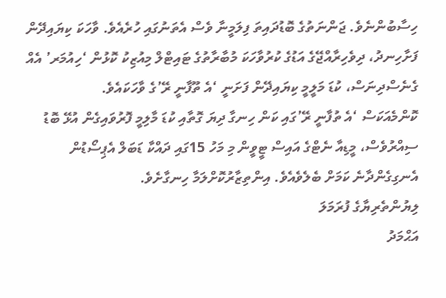ހިސާބުންނެވެ. ޖަންނަތުގެ ބޮޑުދައިތަ ފިލަމީނާ ވެސް އެތަނުގައި ހުރެއެވެ. ވާހަކަ ކިޔައިދޭން ފަށާހިނދު، ދިވެހިރާއްޖޭގެ އަޑުގެ ކުރުވާހަކަ މުބާރާތުގެ ޓައިޓްލް މިއުޒިކު ކޮޅުން ‘ހިއުމަރ’ އެއް ގެނެސްދިނަސް، ކުޑަ މަލީމީ ކިޔައިދޭން ފަށަނީ ‘އެ ތޫފާނީ ރޭ’ގެ ވާހަކައެވެ.
ކޮންމެއަކަސް ‘އެ ތުފާނީ ރޭ’ގައި ކަން ހިނގާ ދިޔަ ގޮތާއި ކުޑަ މާލިމީ ފޮރުވައިގެން އުޅޭ ބޮޑު ސިއްރުވެސް، މީޑިއާ ނެޓްގެ އައިސް ޓީވީން މި މަހު 15ގައި ދައްކާ ޑަބަލް އެޕިސޯޑުން އެނގިގެންދާނެ ކަމަށް ބެލެވެއެވެ. އިންތިޒާރުކޮށްލަމާ ހިނގާށެވެ.
ލިޔުންތެރިޔާގެ ފުރަމަލަ
އަޙްމަދު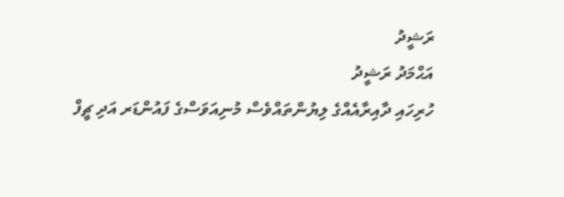ރަޝީދު
އަޙްމަދު ރަޝީދު
ހުރިހައި ދާއިރާއެއްގެ ލިޔުންތައްވެސް މުނިއަވަސްގެ ފައުންޑަރ އަދި ޗީފް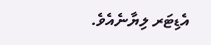އެޑިޓަރ ލިޔާނެއެވެ.